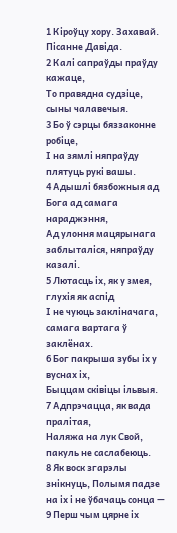1 Кіроўцу хору. Захавай. Пісанне Давіда.
2 Калі сапраўды праўду кажаце,
То правядна судзіце, сыны чалавечыя.
3 Бо ў сэрцы бяззаконне робіце,
І на зямлі няпраўду плятуць рукі вашы.
4 Адышлі бязбожныя ад Бога ад самага нараджэння,
Ад улоння мацярынага заблыталіся, няпраўду казалі.
5 Лютасць іх, як у змея, глухія як аспід
І не чуюць закліначага, самага вартага ў заклёнах.
6 Бог пакрыша зубы іх у вуснах іх,
Быццам сківіцы ільвыя.
7 Адпрэчацца, як вада пралітая,
Наляжа на лук Свой, пакуль не саслабеюць.
8 Як воск згарэлы знікнуць, Полымя падзе на іх і не ўбачаць сонца —
9 Перш чым цярне іх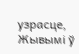узрасце,
Жывымі ў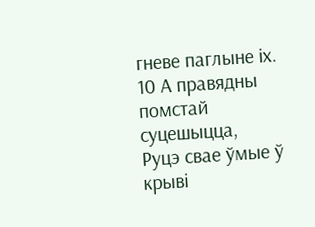гневе паглыне іх.
10 А правядны помстай суцешыцца,
Руцэ свае ўмые ў крыві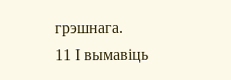грэшнага.
11 І вымавіць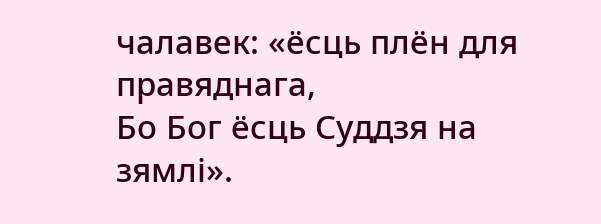чалавек: «ёсць плён для правяднага,
Бо Бог ёсць Суддзя на зямлі».